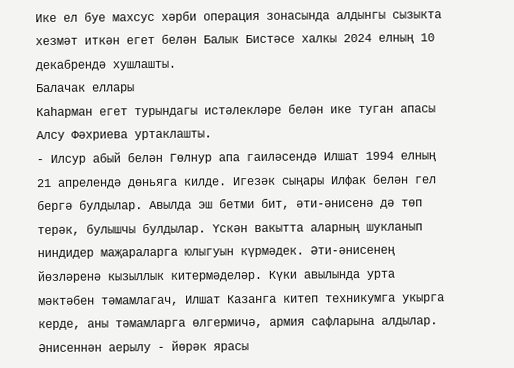Ике ел буе махсус хәрби операция зонасында алдынгы сызыкта хезмәт иткән егет белән Балык Бистәсе халкы 2024 елның 10 декабрендә хушлашты.
Балачак еллары
Каһарман егет турындагы истәлекләре белән ике туган апасы Алсу Фәхриева уртаклашты.
- Илсур абый белән Гөлнур апа гаиләсендә Илшат 1994 елның 21 апрелендә дөньяга килде. Игезәк сыңары Илфак белән гел бергә булдылар. Авылда эш бетми бит, әти-әнисенә дә төп терәк, булышчы булдылар. Үскән вакытта аларның шукланып ниндидер маҗараларга юлыгуын күрмәдек. Әти-әнисенең йөзләренә кызыллык китермәделәр. Күки авылында урта мәктәбен тәмамлагач, Илшат Казанга китеп техникумга укырга керде, аны тәмамларга өлгермичә, армия сафларына алдылар.
Әнисеннән аерылу - йөрәк ярасы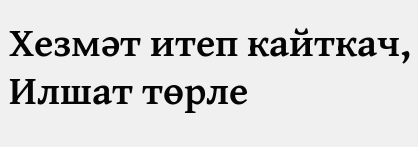Хезмәт итеп кайткач, Илшат төрле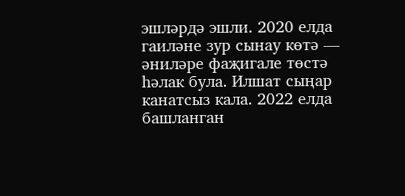эшләрдә эшли. 2020 елда гаиләне зур сынау көтә — әниләре фаҗигале төстә һәлак була. Илшат сыңар канатсыз кала. 2022 елда башланган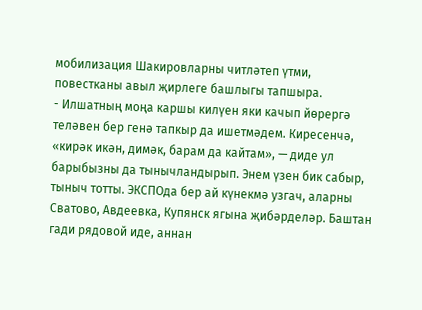мобилизация Шакировларны читләтеп үтми, повестканы авыл җирлеге башлыгы тапшыра.
- Илшатның моңа каршы килүен яки качып йөрергә теләвен бер генә тапкыр да ишетмәдем. Киресенчә, «кирәк икән, димәк, барам да кайтам», — диде ул барыбызны да тынычландырып. Энем үзен бик сабыр, тыныч тотты. ЭКСПОда бер ай күнекмә узгач, аларны Сватово, Авдеевка, Купянск ягына җибәрделәр. Баштан гади рядовой иде, аннан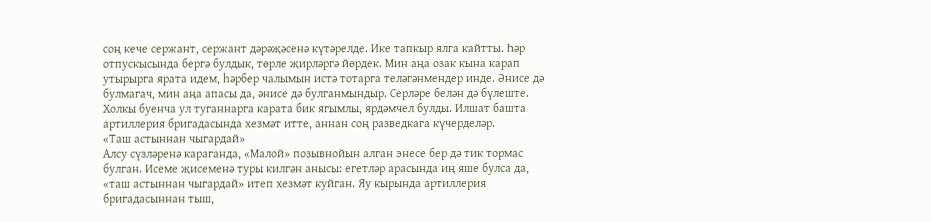соң кече сержант, сержант дәрәҗәсенә күтәрелде. Ике тапкыр ялга кайтты. Һәр отпускысында бергә булдык, төрле җирләргә йөрдек. Мин аңа озак кына карап утырырга ярата идем, һәрбер чалымын истә тотарга теләгәнмендер инде. Әнисе дә булмагач, мин аңа апасы да, әнисе дә булганмындыр. Серләре белән дә бүлеште. Холкы буенча ул туганнарга карата бик ягымлы, ярдәмчел булды. Илшат башта артиллерия бригадасында хезмәт итте, аннан соң разведкага күчерделәр.
«Таш астыннан чыгардай»
Алсу сүзләренә караганда, «Малой» позывнойын алган энесе бер дә тик тормас булган. Исеме җисеменә туры килгән анысы: егетләр арасында иң яше булса да, «таш астыннан чыгардай» итеп хезмәт куйган. Яу кырында артиллерия бригадасыннан тыш,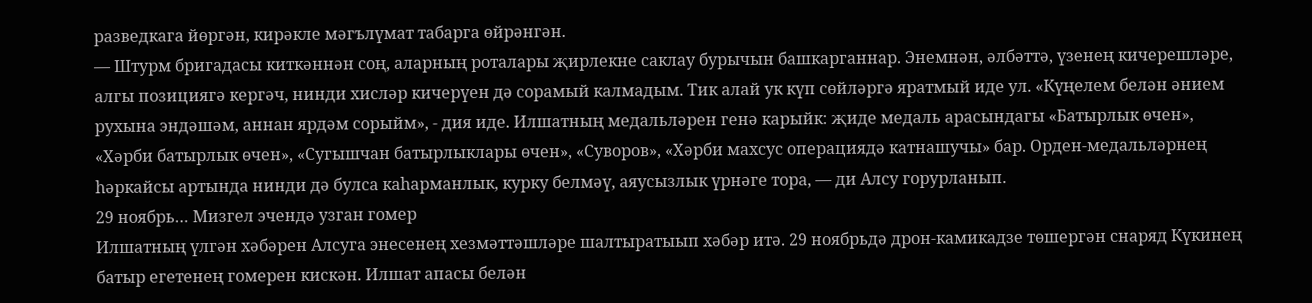разведкага йөргән, кирәкле мәгълүмат табарга өйрәнгән.
— Штурм бригадасы киткәннән соң, аларның роталары җирлекне саклау бурычын башкарганнар. Энемнән, әлбәттә, үзенең кичерешләре, алгы позициягә кергәч, нинди хисләр кичерүен дә сорамый калмадым. Тик алай ук күп сөйләргә яратмый иде ул. «Күңелем белән әнием рухына эндәшәм, аннан ярдәм сорыйм», - дия иде. Илшатның медальләрен генә карыйк: җиде медаль арасындагы «Батырлык өчен», «Хәрби батырлык өчен», «Сугышчан батырлыклары өчен», «Суворов», «Хәрби махсус операциядә катнашучы» бар. Орден-медальләрнең һәркайсы артында нинди дә булса каһарманлык, курку белмәү, аяусызлык үрнәге тора, — ди Алсу горурланып.
29 ноябрь… Мизгел эчендә узган гомер
Илшатның үлгән хәбәрен Алсуга энесенең хезмәттәшләре шалтыратыып хәбәр итә. 29 ноябрьдә дрон-камикадзе төшергән снаряд Күкинең батыр егетенең гомерен кискән. Илшат апасы белән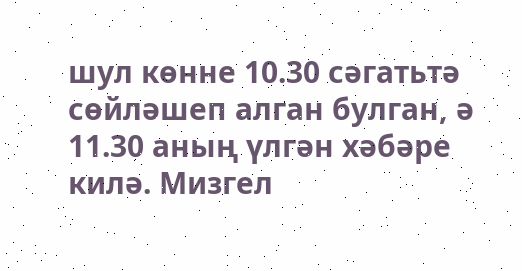шул көнне 10.30 сәгатьтә сөйләшеп алган булган, ә 11.30 аның үлгән хәбәре килә. Мизгел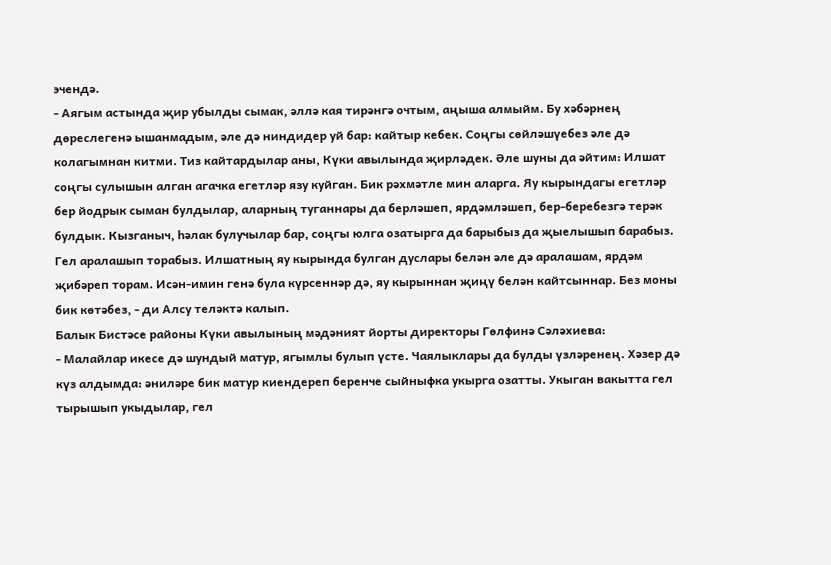эчендә.
- Аягым астында җир убылды сымак, әллә кая тирәнгә очтым, аңыша алмыйм. Бу хәбәрнең дөреслегенә ышанмадым, әле дә ниндидер уй бар: кайтыр кебек. Соңгы сөйләшүебез әле дә колагымнан китми. Тиз кайтардылар аны, Күки авылында җирләдек. Әле шуны да әйтим: Илшат соңгы сулышын алган агачка егетләр язу куйган. Бик рәхмәтле мин аларга. Яу кырындагы егетләр бер йодрык сыман булдылар, аларның туганнары да берләшеп, ярдәмләшеп, бер-беребезгә терәк булдык. Кызганыч, һәлак булучылар бар, соңгы юлга озатырга да барыбыз да җыелышып барабыз. Гел аралашып торабыз. Илшатның яу кырында булган дуслары белән әле дә аралашам, ярдәм җибәреп торам. Исән-имин генә була күрсеннәр дә, яу кырыннан җиңү белән кайтсыннар. Без моны бик көтәбез, - ди Алсу теләктә калып.
Балык Бистәсе районы Күки авылының мәдәният йорты директоры Гөлфинә Сәләхиева:
- Малайлар икесе дә шундый матур, ягымлы булып үсте. Чаялыклары да булды үзләренең. Хәзер дә күз алдымда: әниләре бик матур киендереп беренче сыйныфка укырга озатты. Укыган вакытта гел тырышып укыдылар, гел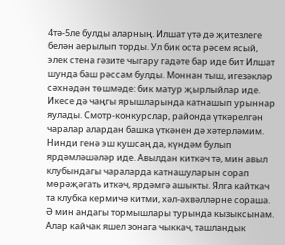4тә-5ле булды аларның. Илшат үтә дә җитезлеге белән аерылып торды. Ул бик оста рәсем ясый, элек стена гәзите чыгару гадәте бар иде бит Илшат шунда баш рәссам булды. Моннан тыш, игезәкләр сәхнәдән төшмәде: бик матур җырлыйлар иде. Икесе дә чаңгы ярышларында катнашып урыннар яулады. Смотр-конкурслар, районда үткәрелгән чаралар алардан башка үткәнен дә хәтерләмим. Нинди генә эш кушсаң да, күндәм булып ярдәмләшәләр иде. Авылдан киткәч тә, мин авыл клубындагы чараларда катнашуларын сорап мөрәҗәгать иткәч, ярдәмгә ашыкты. Ялга кайткач та клубка кермичә китми, хәл-әхвәлләрне сораша. Ә мин андагы тормышлары турында кызыксынам. Алар кайчак яшел зонага чыккач, ташландык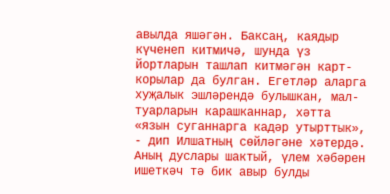авылда яшәгән. Баксаң, каядыр күченеп китмичә, шунда үз йортларын ташлап китмәгән карт-корылар да булган. Егетләр аларга хуҗалык эшләрендә булышкан, мал-туарларын карашканнар, хәтта «язын суганнарга кадәр утырттык», - дип Илшатның сөйләгәне хәтердә. Аның дуслары шактый, үлем хәбәрен ишеткәч тә бик авыр булды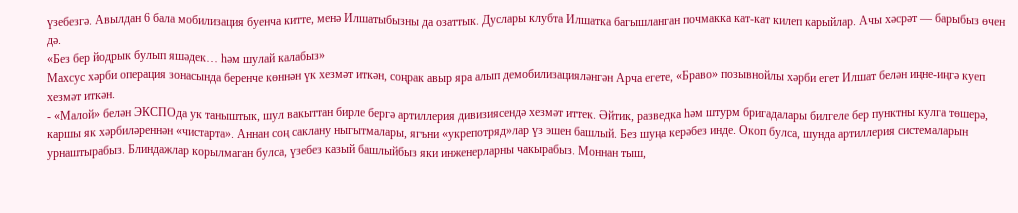үзебезгә. Авылдан 6 бала мобилизация буенча китте, менә Илшатыбызны да озаттык. Дуслары клубта Илшатка багышланган почмакка кат-кат килеп карыйлар. Ачы хәсрәт — барыбыз өчен дә.
«Без бер йодрык булып яшәдек… һәм шулай калабыз»
Махсус хәрби операция зонасында беренче көннән үк хезмәт иткән, соңрак авыр яра алып демобилизацияләнгән Арча егете, «Браво» позывнойлы хәрби егет Илшат белән иңне-иңгә куеп хезмәт иткән.
- «Малой» белән ЭКСПОда ук таныштык, шул вакыттан бирле бергә артиллерия дивизиясендә хезмәт иттек. Әйтик, разведка һәм штурм бригадалары билгеле бер пунктны кулга төшерә, каршы як хәрбиләреннән «чистарта». Аннан соң саклану ныгытмалары, ягъни «укрепотряд»лар үз эшен башлый. Без шуңа керәбез инде. Окоп булса, шунда артиллерия системаларын урнаштырабыз. Блиндажлар корылмаган булса, үзебез казый башлыйбыз яки инженерларны чакырабыз. Моннан тыш,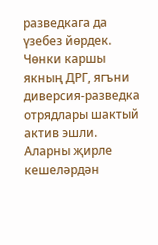разведкага да үзебез йөрдек. Чөнки каршы якның ДРГ, ягъни диверсия-разведка отрядлары шактый актив эшли. Аларны җирле кешеләрдән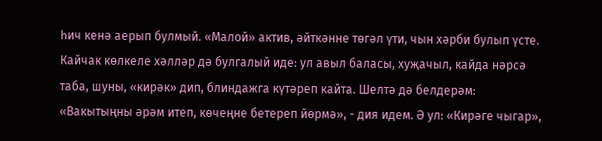һич кенә аерып булмый. «Малой» актив, әйткәнне төгәл үти, чын хәрби булып үсте. Кайчак көлкеле хәлләр дә булгалый иде: ул авыл баласы, хуҗачыл, кайда нәрсә таба, шуны, «кирәк» дип, блиндажга күтәреп кайта. Шелтә дә белдерәм: «Вакытыңны әрәм итеп, көчеңне бетереп йөрмә», - дия идем. Ә ул: «Кирәге чыгар»,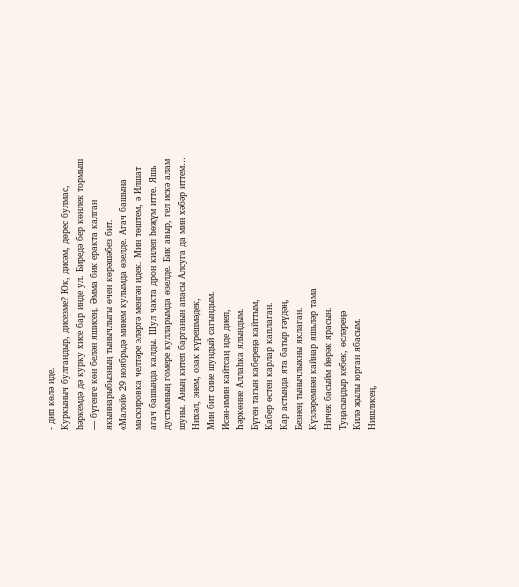- дип көлә иде.
Куркыныч булгандыр, дисезме? Юк, дисәм, дөрес булмас, һәркемдә дә курку хисе бар инде ул. Биредә бер көнлек тормыш — бүгенге көн белән яшисең. Әмма бик еракта калган якыннарыбызның тынычлыгы өчен көрәшәбез бит.
«Малой» 29 ноябрьдә минем кулымда өзелде. Агач башына маскировка челтәре эләргә менгән идек. Мин төштем, ә Илшат агач башында калды. Шул чакта дрон килеп һөҗүм итте. Яшь дустымның гомере кулларымда өзелде. Бик авыр, гел искә алам шуны. Аның китеп барганын апасы Алсуга да мин хәбәр иттем…
Нихәл, энем, озак күрешмәдек,
Мин бит сине шундый сагындым.
Исән-имин кайтсаң иде диеп,
Һәркөнне Аллаһка ялындым.
Бүген тагын кабереңә кайттым,
Кабер өстен карлар каплаган.
Кар астында ята батыр гәүдәң,
Безнең тынычлыкны яклаган.
Күзләремнән кайнар яшьләр тама
Ничек басыйм йөрәк ярасын.
Туңасыңдыр кебек, өсләреңә
Килә җылы юрган ябасым.
Нишлисең,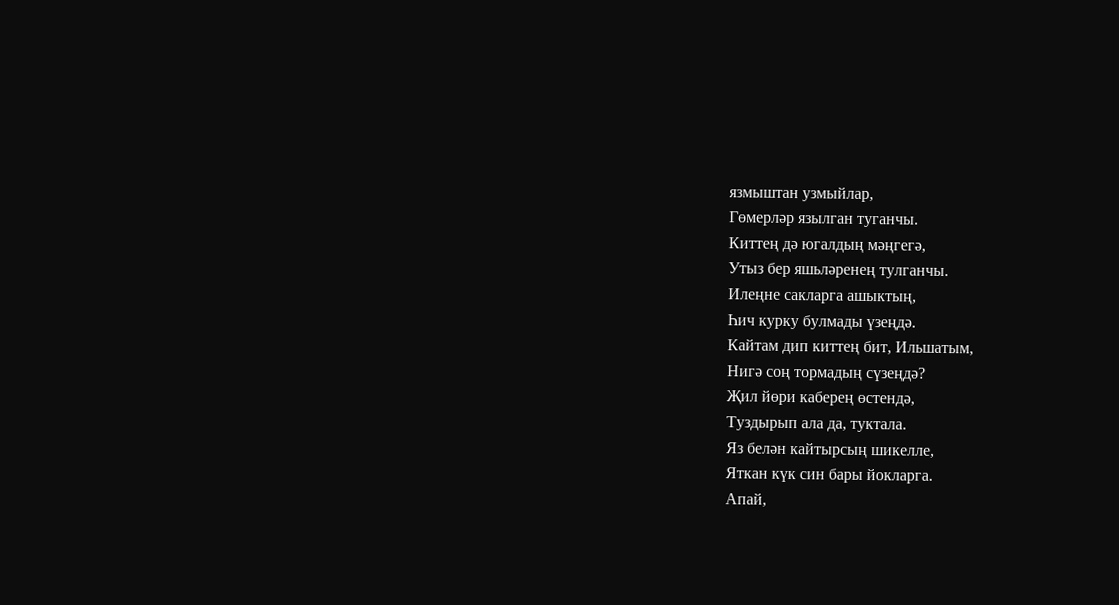язмыштан узмыйлар,
Гөмерләр язылган туганчы.
Киттең дә югалдың мәңгегә,
Утыз бер яшьләренең тулганчы.
Илеңне сакларга ашыктың,
Һич курку булмады үзеңдә.
Кайтам дип киттең бит, Ильшатым,
Нигә соң тормадың сүзеңдә?
Җил йөри каберең өстендә,
Туздырып ала да, туктала.
Яз белән кайтырсың шикелле,
Яткан күк син бары йокларга.
Апай,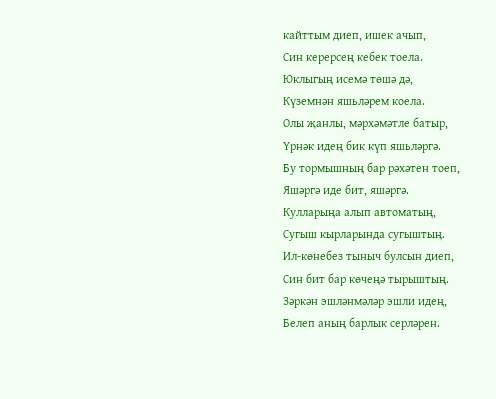кайттым диеп, ишек ачып,
Син керерсең кебек тоела.
Юклыгың исемә төшә дә,
Күземнән яшьләрем коела.
Олы җанлы, мәрхәмәтле батыр,
Үрнәк идең бик күп яшьләргә.
Бу тормышның бар рәхәтен тоеп,
Яшәргә иде бит, яшәргә.
Кулларыңа алып автоматың,
Сугыш кырларында сугыштың.
Ил-көнебез тыныч булсын диеп,
Син бит бар көчеңә тырыштың.
Зәркән эшләнмәләр эшли идең,
Белеп аның барлык серләрен.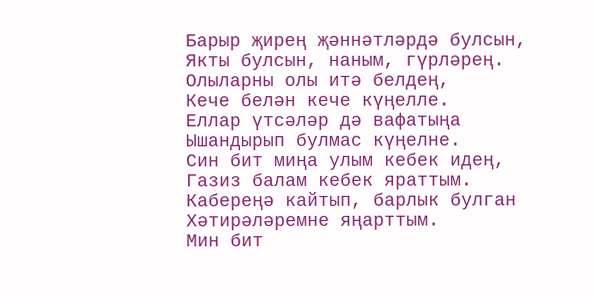Барыр җирең җәннәтләрдә булсын,
Якты булсын, наным, гүрләрең.
Олыларны олы итә белдең,
Кече белән кече күңелле.
Еллар үтсәләр дә вафатыңа
Ышандырып булмас күңелне.
Син бит миңа улым кебек идең,
Газиз балам кебек яраттым.
Кабереңә кайтып, барлык булган
Хәтирәләремне яңарттым.
Мин бит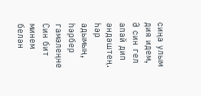сиңа улым дия идем,
Ә син гел апай дип әндәштең.
Һәр адымың, һәрбер гамәлеңне
Син бит минем белән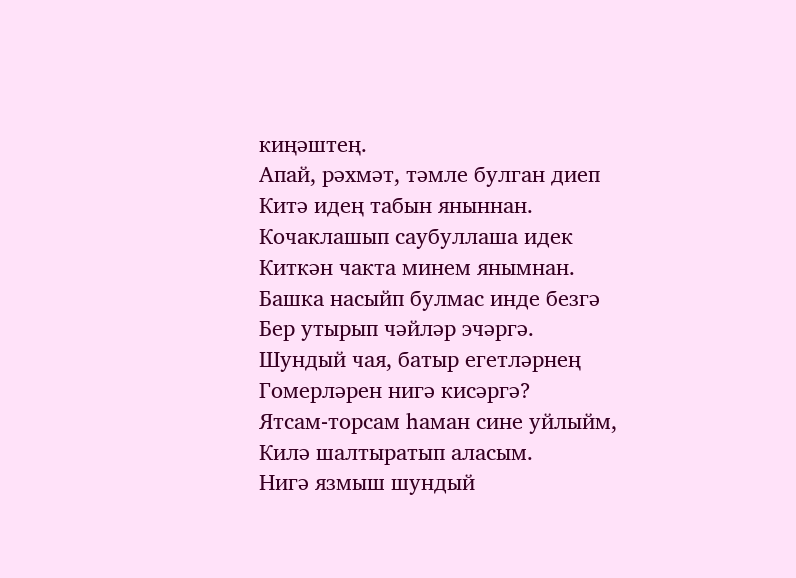киңәштең.
Апай, рәхмәт, тәмле булган диеп
Китә идең табын яныннан.
Кочаклашып саубуллаша идек
Киткән чакта минем янымнан.
Башка насыйп булмас инде безгә
Бер утырып чәйләр эчәргә.
Шундый чая, батыр егетләрнең
Гомерләрен нигә кисәргә?
Ятсам-торсам һаман сине уйлыйм,
Килә шалтыратып аласым.
Нигә язмыш шундый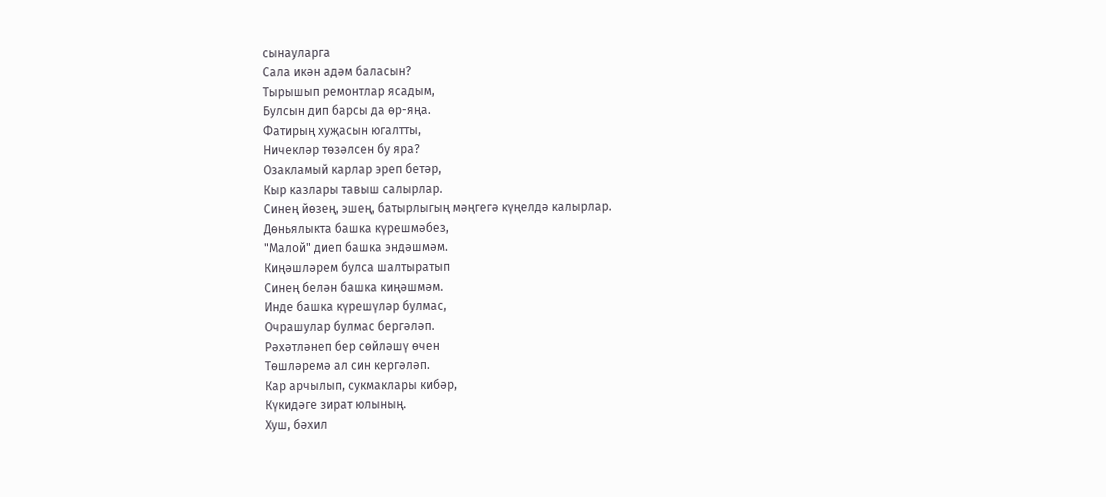сынауларга
Сала икән адәм баласын?
Тырышып ремонтлар ясадым,
Булсын дип барсы да өр-яңа.
Фатирың хуҗасын югалтты,
Ничекләр төзәлсен бу яра?
Озакламый карлар эреп бетәр,
Кыр казлары тавыш салырлар.
Синең йөзең, эшең, батырлыгың мәңгегә күңелдә калырлар.
Дөньялыкта башка күрешмәбез,
"Малой" диеп башка эндәшмәм.
Киңәшләрем булса шалтыратып
Синең белән башка киңәшмәм.
Инде башка күрешүләр булмас,
Очрашулар булмас бергәләп.
Рәхәтләнеп бер сөйләшү өчен
Төшләремә ал син кергәләп.
Кар арчылып, сукмаклары кибәр,
Күкидәге зират юлының.
Хуш, бәхил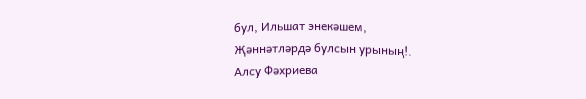бул, Ильшат энекәшем,
Җәннәтләрдә булсын урының!.
Алсу Фәхриева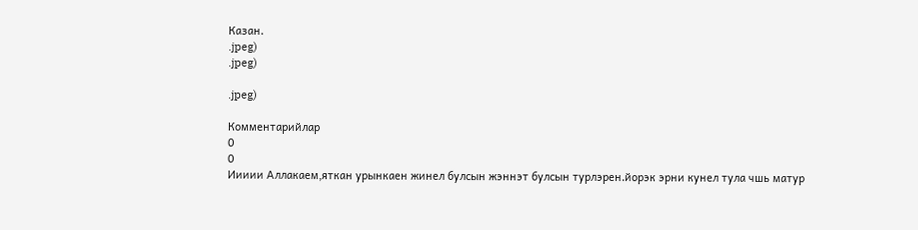Казан.
.jpeg)
.jpeg)

.jpeg)

Комментарийлар
0
0
Иииии Аллакаем,яткан урынкаен жинел булсын жэннэт булсын турлэрен.йорэк эрни кунел тула чшь матур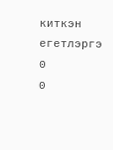киткэн егетлэргэ
0
0